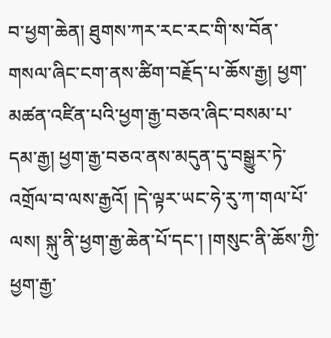བ་ཕྱག་ཆེན། ཐུགས་ཀར་རང་རང་གི་ས་བོན་གསལ་ཞིང་ངག་ནས་ཚིག་བརྗོད་པ་ཆོས་རྒྱ། ཕྱག་མཚན་འཛིན་པའི་ཕྱག་རྒྱ་བཅའ་ཞིང་བསམ་པ་དམ་རྒྱ། ཕྱག་རྒྱ་བཅའ་ནས་མདུན་དུ་བསྒྱུར་ཏེ་འགྲོལ་བ་ལས་རྒྱའོ། །དེ་ལྟར་ཡང་ཧེ་རུ་ཀ་གལ་པོ་ལས། སྐུ་ནི་ཕྱག་རྒྱ་ཆེན་པོ་དང་། །གསུང་ནི་ཆོས་ཀྱི་ཕྱག་རྒྱ་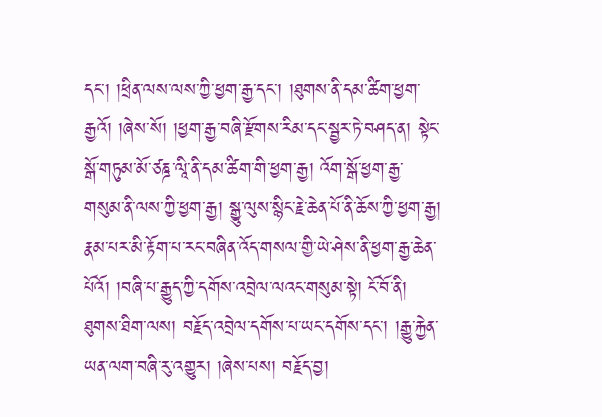དང་། །ཕྲིན་ལས་ལས་ཀྱི་ཕྱག་རྒྱ་དང་། །ཐུགས་ནི་དམ་ཚིག་ཕྱག་རྒྱའོ། །ཞེས་སོ། །ཕྱག་རྒྱ་བཞི་རྫོགས་རིམ་དང་སྦྱར་ཏེ་བཤད་ན། སྟེང་སྒོ་གཏུམ་མོ་ཙཎྜ་ལཱི་ནི་དམ་ཚིག་གི་ཕྱག་རྒྱ། འོག་སྒོ་ཕྱག་རྒྱ་གསུམ་ནི་ལས་ཀྱི་ཕྱག་རྒྱ། སྒྱུ་ལུས་སྙིང་རྗེ་ཆེན་པོ་ནི་ཆོས་ཀྱི་ཕྱག་རྒྱ། རྣམ་པར་མི་རྟོག་པ་རང་བཞིན་འོད་གསལ་གྱི་ཡེ་ཤེས་ནི་ཕྱག་རྒྱ་ཆེན་པོའོ། །བཞི་པ་རྒྱུད་ཀྱི་དགོས་འབྲེལ་ལའང་གསུམ་སྟེ། ངོ་བོ་ནི། ཐུགས་ཐིག་ལས། བརྗོད་འབྲེལ་དགོས་པ་ཡང་དགོས་དང་། །རྒྱུ་རྐྱེན་ཡན་ལག་བཞི་རུ་འགྱུར། །ཞེས་པས། བརྗོད་བྱ།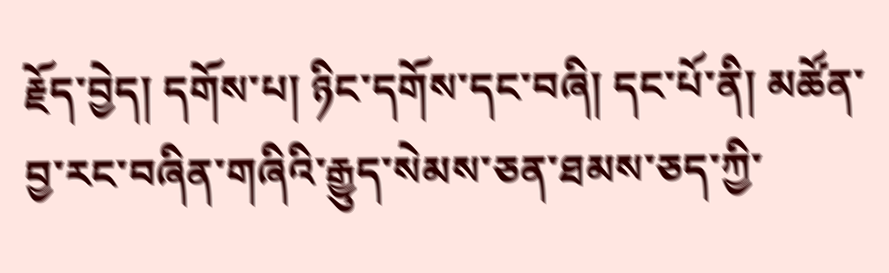རྗོད་བྱེད། དགོས་པ། ཉིང་དགོས་དང་བཞི། དང་པོ་ནི། མཚོན་བྱ་རང་བཞིན་གཞིའི་རྒྱུད་སེམས་ཅན་ཐམས་ཅད་ཀྱི་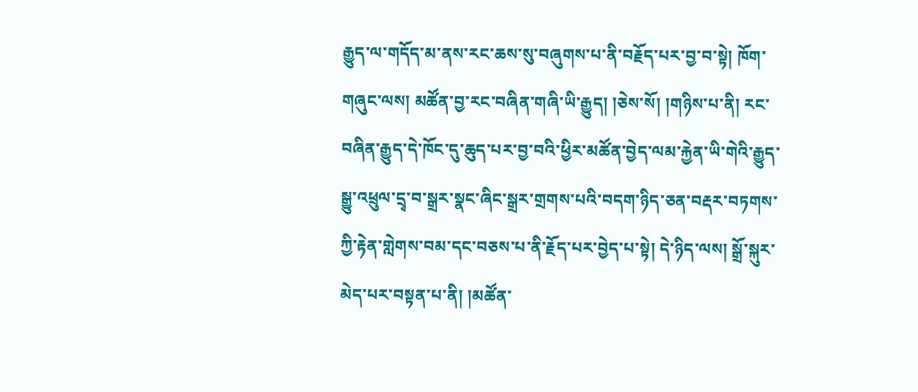རྒྱུད་ལ་གདོད་མ་ནས་རང་ཆས་སུ་བཞུགས་པ་ནི་བརྗོད་པར་བྱ་བ་སྟེ། ཁོག་གཞུང་ལས། མཚོན་བྱ་རང་བཞིན་གཞི་ཡི་རྒྱུད། །ཅེས་སོ། །གཉིས་པ་ནི། རང་བཞིན་རྒྱུད་དེ་ཁོང་དུ་ཆུད་པར་བྱ་བའི་ཕྱིར་མཚོན་བྱེད་ལམ་རྐྱེན་ཡི་གེའི་རྒྱུད་སྒྱུ་འཕྲུལ་དྲྭ་བ་སྒྲར་སྣང་ཞིང་སྒྲར་གྲགས་པའི་བདག་ཉིད་ཅན་བརྡར་བཏགས་ཀྱི་རྟེན་གླེགས་བམ་དང་བཅས་པ་ནི་རྗོད་པར་བྱེད་པ་སྟེ། དེ་ཉིད་ལས། སྒྲོ་སྐུར་མེད་པར་བསྟན་པ་ནི། །མཚོན་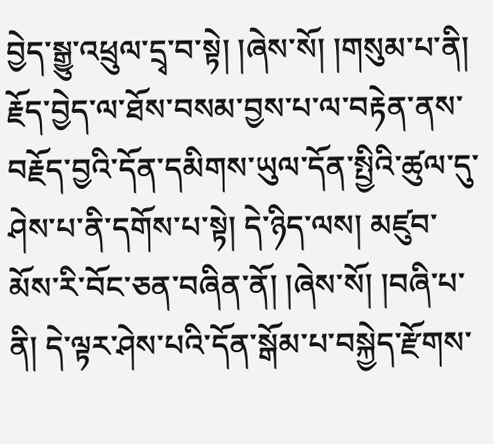བྱེད་སྒྱུ་འཕྲུལ་དྲྭ་བ་སྟེ། །ཞེས་སོ། །གསུམ་པ་ནི། རྗོད་བྱེད་ལ་ཐོས་བསམ་བྱས་པ་ལ་བརྟེན་ནས་བརྗོད་བྱའི་དོན་དམིགས་ཡུལ་དོན་སྤྱིའི་ཚུལ་དུ་ཤེས་པ་ནི་དགོས་པ་སྟེ། དེ་ཉིད་ལས། མཛུབ་མོས་རི་བོང་ཅན་བཞིན་ནོ། །ཞེས་སོ། །བཞི་པ་ནི། དེ་ལྟར་ཤེས་པའི་དོན་སྒོམ་པ་བསྐྱེད་རྫོགས་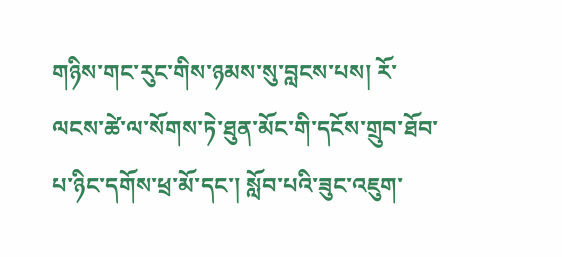གཉིས་གང་རུང་གིས་ཉམས་སུ་བླངས་པས། རོ་ལངས་ཚེ་ལ་སོགས་ཏེ་ཐུན་མོང་གི་དངོས་གྲུབ་ཐོབ་པ་ཉིང་དགོས་ཕྲ་མོ་དང་། སློབ་པའི་ཟུང་འཇུག་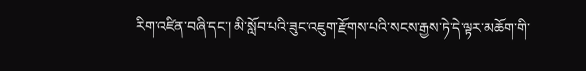རིག་འཛིན་བཞི་དང་། མི་སློབ་པའི་ཟུང་འཇུག་རྫོགས་པའི་སངས་རྒྱས་ཏེ་དེ་ལྟར་མཆོག་གི་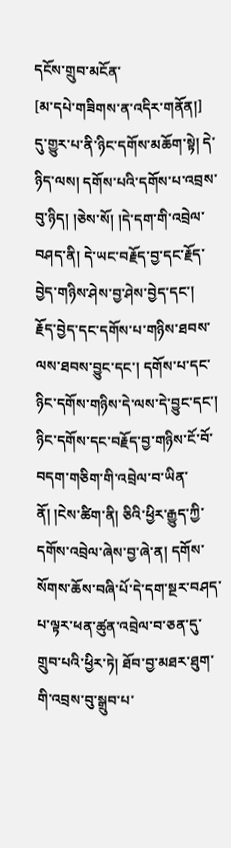དངོས་གྲུབ་མངོན་
[མ་དཔེ་གཟིགས་ན་འདིར་གནོན།]
དུ་གྱུར་པ་ནི་ཉིང་དགོས་མཆོག་སྟེ། དེ་ཉིད་ལས། དགོས་པའི་དགོས་པ་འབྲས་བུ་ཉིད། །ཅེས་སོ། །དེ་དག་གི་འབྲེལ་བཤད་ནི། དེ་ཡང་བརྗོད་བྱ་དང་རྗོད་བྱེད་གཉིས་ཤེས་བྱ་ཤེས་བྱེད་དང་། རྗོད་བྱེད་དང་དགོས་པ་གཉིས་ཐབས་ལས་ཐབས་བྱུང་དང་། དགོས་པ་དང་ཉིང་དགོས་གཉིས་དེ་ལས་དེ་བྱུང་དང་། ཉིང་དགོས་དང་བརྗོད་བྱ་གཉིས་ངོ་བོ་བདག་གཅིག་གི་འབྲེལ་བ་ཡིན་ནོ། །ངེས་ཚིག་ནི། ཅིའི་ཕྱིར་རྒྱུད་ཀྱི་དགོས་འབྲེལ་ཞེས་བྱ་ཞེ་ན། དགོས་སོགས་ཆོས་བཞི་པོ་དེ་དག་སྔར་བཤད་པ་ལྟར་ཕན་ཚུན་འབྲེལ་བ་ཅན་དུ་གྲུབ་པའི་ཕྱིར་ཏེ། ཐོབ་བྱ་མཐར་ཐུག་གི་འབྲས་བུ་སྒྲུབ་པ་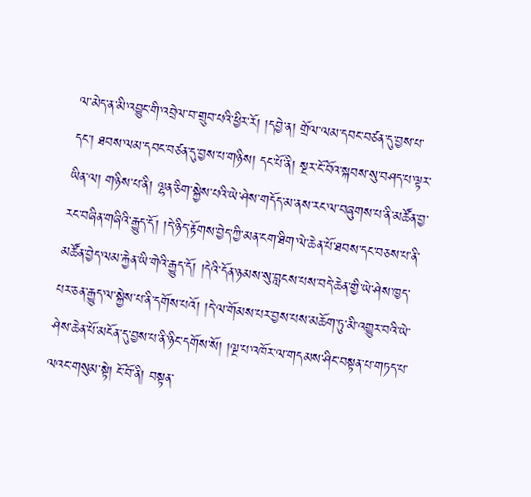ལ་མེད་ན་མི་འབྱུང་གི་འབྲེལ་བ་གྲུབ་པའི་ཕྱིར་རོ། །དབྱེ་ན། གྲོལ་ལམ་དབང་བཙན་དུ་བྱས་པ་དང་། ཐབས་ལམ་དབང་བཙན་དུ་བྱས་པ་གཉིས། དང་པོ་ནི། སྔར་ངོ་བོའ་སྐབས་སུ་བཤད་པ་ལྟར་ཡིན་ལ། གཉིས་པ་ནི། ལྷན་ཅིག་སྐྱེས་པའི་ཡེ་ཤེས་གདོད་མ་ནས་རང་ལ་བཞུགས་པ་ནི་མཚོན་བྱ་རང་བཞིན་གཞིའི་རྒྱུད་དོ། །དེ་ཉིད་རྟོགས་བྱེད་ཀྱི་མན་ངག་ཐིག་ལེ་ཆེན་པོ་ཐབས་དང་བཅས་པ་ནི་མཚོན་བྱེད་ལམ་རྐྱེན་ཡི་གེའི་རྒྱུད་དོ། །དེའི་དོན་ཉམས་སུ་བླངས་པས་བདེ་ཆེན་གྱི་ཡེ་ཤེས་ཁྱད་པར་ཅན་རྒྱུད་ལ་སྐྱེས་པ་ནི་དགོས་པའོ། །དེ་ལ་གོམས་པར་བྱས་པས་མཆོག་ཏུ་མི་འགྱུར་བའི་ཡེ་ཤེས་ཆེན་པོ་མངོན་དུ་བྱས་པ་ནི་ཉིང་དགོས་སོ། །ལྔ་པ་འཁོར་ལ་གདམས་ཤིང་བསྟན་པ་གཏད་པ་ལའང་གསུམ་སྟེ། ངོ་བོ་ནི། བསྟན་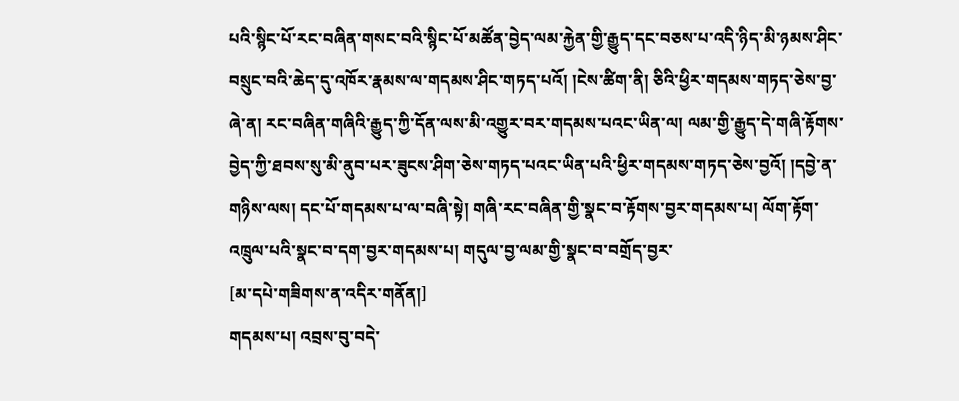པའི་སྙིང་པོ་རང་བཞིན་གསང་བའི་སྙིང་པོ་མཚོན་བྱེད་ལམ་རྐྱེན་གྱི་རྒྱུད་དང་བཅས་པ་འདི་ཉིད་མི་ཉམས་ཤིང་བསྲུང་བའི་ཆེད་དུ་འཁོར་རྣམས་ལ་གདམས་ཤིང་གཏད་པའོ། །ངེས་ཚིག་ནི། ཅིའི་ཕྱིར་གདམས་གཏད་ཅེས་བྱ་ཞེ་ན། རང་བཞིན་གཞིའི་རྒྱུད་ཀྱི་དོན་ལས་མི་འགྱུར་བར་གདམས་པའང་ཡིན་ལ། ལམ་གྱི་རྒྱུད་དེ་གཞི་རྟོགས་བྱེད་ཀྱི་ཐབས་སུ་མི་ནུབ་པར་ཟུངས་ཤིག་ཅེས་གཏད་པའང་ཡིན་པའི་ཕྱིར་གདམས་གཏད་ཅེས་བྱའོ། །དབྱེ་ན་གཉིས་ལས། དང་པོ་གདམས་པ་ལ་བཞི་སྟེ། གཞི་རང་བཞིན་གྱི་སྣང་བ་རྟོགས་བྱར་གདམས་པ། ལོག་རྟོག་འཁྲུལ་པའི་སྣང་བ་དག་བྱར་གདམས་པ། གདུལ་བྱ་ལམ་གྱི་སྣང་བ་བགྲོད་བྱར་
[མ་དཔེ་གཟིགས་ན་འདིར་གནོན།]
གདམས་པ། འབྲས་བུ་བདེ་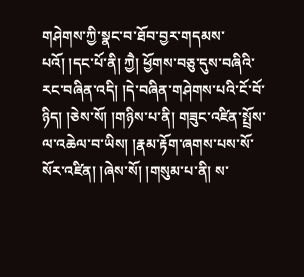གཤེགས་ཀྱི་སྣང་བ་ཐོབ་བྱར་གདམས་པའོ། །དང་པོ་ནི། ཀྱཻ། ཕྱོགས་བཅུ་དུས་བཞིའི་རང་བཞིན་འདི། །དེ་བཞིན་གཤེགས་པའི་ངོ་བོ་ཉིད། །ཅེས་སོ། །གཉིས་པ་ནི། གཟུང་འཛིན་སྤྲོས་ལ་འཆེལ་བ་ཡིས། །རྣམ་རྟོག་ཞགས་པས་སོ་སོར་འཛིན། །ཞེས་སོ། །གསུམ་པ་ནི། ས་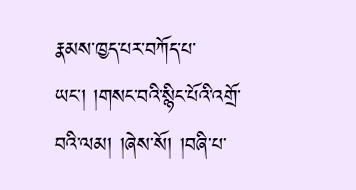རྣམས་ཁྱད་པར་བཀོད་པ་ཡང་། །གསང་བའི་སྙིང་པོའི་འགྲོ་བའི་ལམ། །ཞེས་སོ། །བཞི་པ་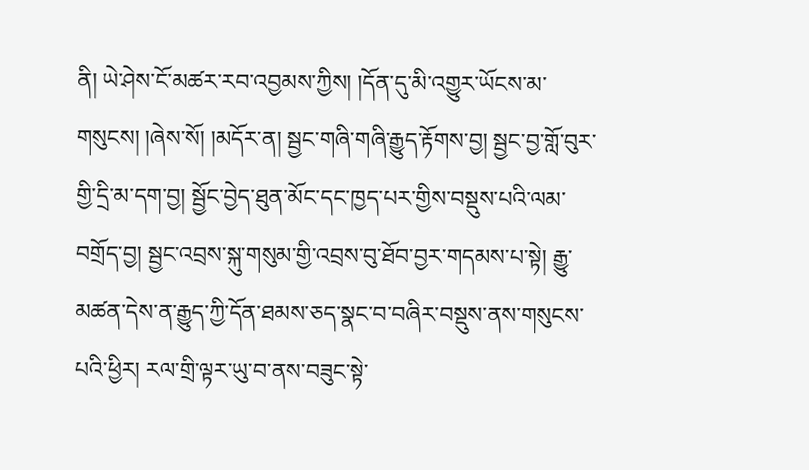ནི། ཡེ་ཤེས་ངོ་མཚར་རབ་འབྱམས་ཀྱིས། །དོན་དུ་མི་འགྱུར་ཡོངས་མ་གསུངས། །ཞེས་སོ། །མདོར་ན། སྦྱང་གཞི་གཞི་རྒྱུད་རྟོགས་བྱ། སྦྱང་བྱ་གློ་བུར་གྱི་དྲི་མ་དག་བྱ། སྦྱོང་བྱེད་ཐུན་མོང་དང་ཁྱད་པར་གྱིས་བསྡུས་པའི་ལམ་བགྲོད་བྱ། སྦྱང་འབྲས་སྐུ་གསུམ་གྱི་འབྲས་བུ་ཐོབ་བྱར་གདམས་པ་སྟེ། རྒྱུ་མཚན་དེས་ན་རྒྱུད་ཀྱི་དོན་ཐམས་ཅད་སྣང་བ་བཞིར་བསྡུས་ནས་གསུངས་པའི་ཕྱིར། རལ་གྲི་ལྟར་ཡུ་བ་ནས་བཟུང་སྟེ་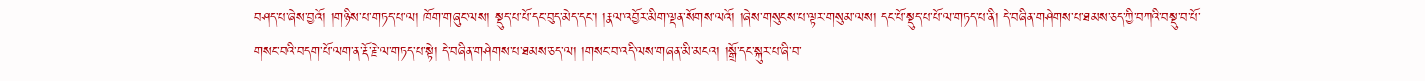བཤད་པ་ཞེས་བྱའོ། །གཉིས་པ་གཏད་པ་ལ། ཁོག་གཞུང་ལས། སྡུད་པ་པོ་དང་བུད་མེད་དང་། །རྣལ་འབྱོར་མིག་ལྡན་སོགས་ལའོ། །ཞེས་གསུངས་པ་ལྟར་གསུམ་ལས། དང་པོ་སྡུད་པ་པོ་ལ་གཏད་པ་ནི། དེ་བཞིན་གཤེགས་པ་ཐམས་ཅད་ཀྱི་བཀའི་བསྡུ་བ་པོ་གསང་བའི་བདག་པོ་ལག་ན་རྡོ་རྗེ་ལ་གཏད་པ་སྟེ། དེ་བཞིན་གཤེགས་པ་ཐམས་ཅད་ལ། །གསང་བ་འདི་ལས་གཞན་མི་མངའ། །སྒྲོ་དང་སྐུར་པ་ཞི་བ་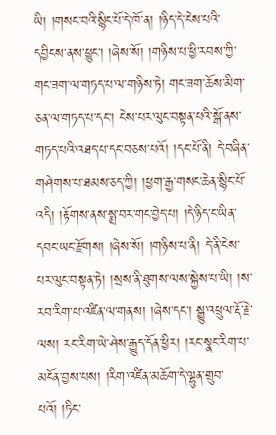ཡི། །གསང་བའི་སྙིང་པོ་དེ་ཁོ་ན། །ཉིད་དེ་ངེས་པའི་དབྱིངས་ནས་ཕྱུང་། །ཞེས་སོ། །གཉིས་པ་ཕྱི་རབས་ཀྱི་གང་ཟག་ལ་གཏད་པ་ལ་གཉིས་ཏེ། གང་ཟག་ཆོས་མིག་ཅན་ལ་གཏད་པ་དང་། ངེས་པར་ལུང་བསྟན་པའི་སྒོ་ནས་གཏད་པའི་འཐད་པ་དང་བཅས་པའོ། །དང་པོ་ནི། དེ་བཞིན་གཤེགས་པ་ཐམས་ཅད་ཀྱི། །ཕྱག་རྒྱ་གསང་ཆེན་སྙིང་པོ་འདི། །རྟོགས་ནས་སྨྲ་བར་གང་བྱེད་པ། །དེ་ཉིད་ང་ཡིན་དབང་ཡང་རྫོགས། །ཞེས་སོ། །གཉིས་པ་ནི། དེ་ནི་ངེས་པར་ལུང་བསྟན་ཏེ། །སྲས་ནི་ཐུགས་ལས་སྐྱེས་པ་ཡི། །ས་རབ་རིག་པ་འཛིན་ལ་གནས། །ཞེས་དང་། སྒྱུ་འཕྲུལ་རྡོ་རྗེ་ལས། རང་རིག་ཡེ་ཤེས་རྒྱུད་དོན་ཕྱིར། །རང་སྣང་རིག་པ་མངོན་བྱས་པས། །རིག་འཛིན་མཆོག་དེ་ལྷུན་གྲུབ་པའོ། །ཏིང་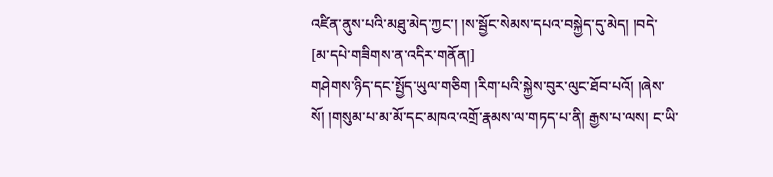འཛིན་ནུས་པའི་མཐུ་མེད་ཀྱང་། །ས་སྦྱོང་སེམས་དཔའ་བསྐྱེད་དུ་མེད། །བདེ་
[མ་དཔེ་གཟིགས་ན་འདིར་གནོན།]
གཤེགས་ཉིད་དང་སྤྱོད་ཡུལ་གཅིག །རིག་པའི་སྐྱེས་བུར་ལུང་ཐོབ་པའོ། །ཞེས་སོ། །གསུམ་པ་མ་མོ་དང་མཁའ་འགྲོ་རྣམས་ལ་གཏད་པ་ནི། རྒྱས་པ་ལས། ང་ཡི་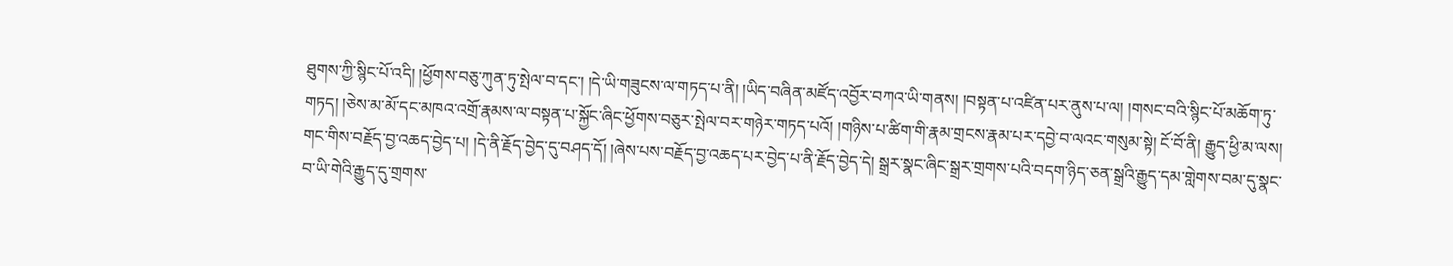ཐུགས་ཀྱི་སྙིང་པོ་འདི། །ཕྱོགས་བཅུ་ཀུན་ཏུ་སྤེལ་བ་དང་། །དེ་ཡི་གཟུངས་ལ་གཏད་པ་ནི། །ཡིད་བཞིན་མཛོད་འབྱོར་བཀའ་ཡི་གནས། །བསྟན་པ་འཛིན་པར་ནུས་པ་ལ། །གསང་བའི་སྙིང་པོ་མཆོག་ཏུ་གཏད། །ཅེས་མ་མོ་དང་མཁའ་འགྲོ་རྣམས་ལ་བསྟན་པ་སྐྱོང་ཞིང་ཕྱོགས་བཅུར་སྤེལ་བར་གཉེར་གཏད་པའོ། །གཉིས་པ་ཚིག་གི་རྣམ་གྲངས་རྣམ་པར་དབྱེ་བ་ལའང་གསུམ་སྟེ། ངོ་བོ་ནི། རྒྱུད་ཕྱི་མ་ལས། གང་གིས་བརྗོད་བྱ་འཆད་བྱེད་པ། །དེ་ནི་རྗོད་བྱེད་དུ་བཤད་དོ། །ཞེས་པས་བརྗོད་བྱ་འཆད་པར་བྱེད་པ་ནི་རྗོད་བྱེད་དེ། སྒྲར་སྣང་ཞིང་སྒྲར་གྲགས་པའི་བདག་ཉིད་ཅན་སྒྲའི་རྒྱུད་དམ་གླེགས་བམ་དུ་སྣང་བ་ཡི་གེའི་རྒྱུད་དུ་གྲགས་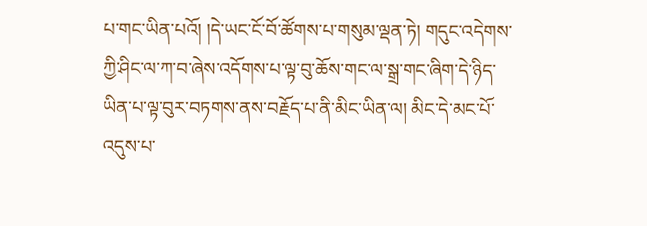པ་གང་ཡིན་པའོ། །དེ་ཡང་ངོ་བོ་ཚོགས་པ་གསུམ་ལྡན་ཏེ། གདུང་འདེགས་ཀྱི་ཤིང་ལ་ཀ་བ་ཞེས་འདོགས་པ་ལྟ་བུ་ཆོས་གང་ལ་སྒྲ་གང་ཞིག་དེ་ཉིད་ཡིན་པ་ལྟ་བུར་བཏགས་ནས་བརྗོད་པ་ནི་མིང་ཡིན་ལ། མིང་དེ་མང་པོ་འདུས་པ་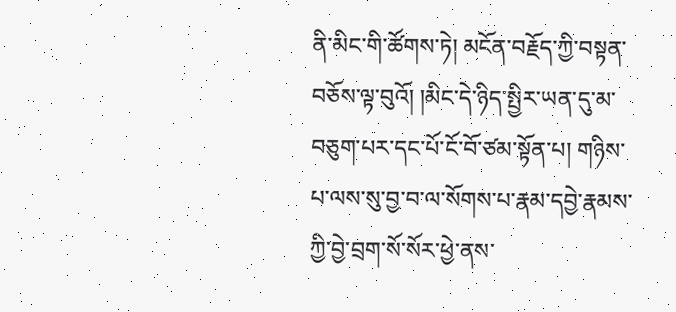ནི་མིང་གི་ཚོགས་ཏེ། མངོན་བརྗོད་ཀྱི་བསྟན་བཅོས་ལྟ་བུའོ། །མིང་དེ་ཉིད་སྤྱིར་ཡན་དུ་མ་བཅུག་པར་དང་པོ་ངོ་བོ་ཙམ་སྟོན་པ། གཉིས་པ་ལས་སུ་བྱ་བ་ལ་སོགས་པ་རྣམ་དབྱེ་རྣམས་ཀྱི་བྱེ་བྲག་སོ་སོར་ཕྱེ་ནས་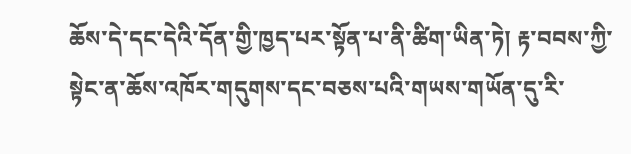ཆོས་དེ་དང་དེའི་དོན་གྱི་ཁྱད་པར་སྟོན་པ་ནི་ཚིག་ཡིན་ཏེ། རྟ་བབས་ཀྱི་སྟེང་ན་ཆོས་འཁོར་གདུགས་དང་བཅས་པའི་གཡས་གཡོན་དུ་རི་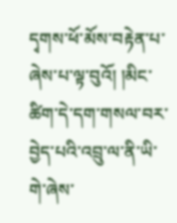དྭགས་ཕོ་མོས་བརྟེན་པ་ཞེས་པ་ལྟ་བུའོ། །མིང་ཚིག་དེ་དག་གསལ་བར་བྱེད་པའི་འབྲུ་ལ་ནི་ཡི་གེ་ཞེས་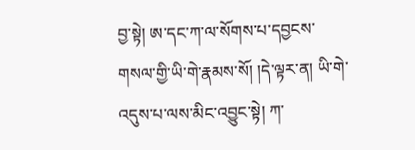བྱ་སྟེ། ཨ་དང་ཀ་ལ་སོགས་པ་དབྱངས་གསལ་གྱི་ཡི་གེ་རྣམས་སོ། །དེ་ལྟར་ན། ཡི་གེ་འདུས་པ་ལས་མིང་འབྱུང་སྟེ། ཀ་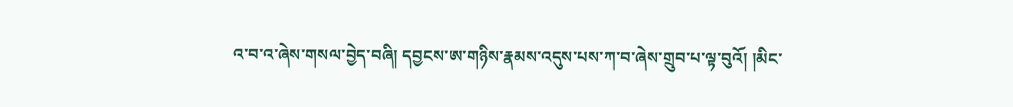འ་བ་འ་ཞེས་གསལ་བྱེད་བཞི། དབྱངས་ཨ་གཉིས་རྣམས་འདུས་པས་ཀ་བ་ཞེས་གྲུབ་པ་ལྟ་བུའོ། །མིང་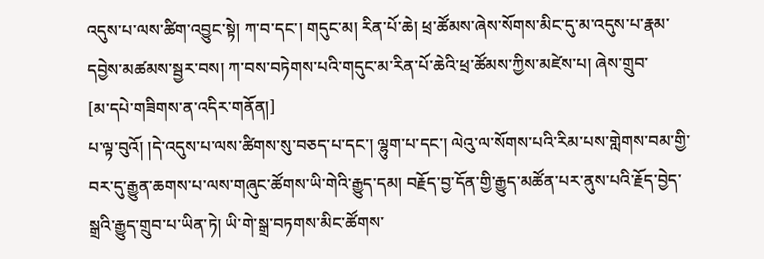འདུས་པ་ལས་ཚིག་འབྱུང་སྟེ། ཀ་བ་དང་། གདུང་མ། རིན་པོ་ཆེ། ཕྲ་ཚོམས་ཞེས་སོགས་མིང་དུ་མ་འདུས་པ་རྣམ་དབྱེས་མཚམས་སྦྱར་བས། ཀ་བས་བཏེགས་པའི་གདུང་མ་རིན་པོ་ཆེའི་ཕྲ་ཚོམས་ཀྱིས་མཛེས་པ། ཞེས་གྲུབ་
[མ་དཔེ་གཟིགས་ན་འདིར་གནོན།]
པ་ལྟ་བུའོ། །དེ་འདུས་པ་ལས་ཚིགས་སུ་བཅད་པ་དང་། ལྷུག་པ་དང་། ལེའུ་ལ་སོགས་པའི་རིམ་པས་གླེགས་བམ་གྱི་བར་དུ་རྒྱུན་ཆགས་པ་ལས་གཞུང་ཚོགས་ཡི་གེའི་རྒྱུད་དམ། བརྗོད་བྱ་དོན་གྱི་རྒྱུད་མཚོན་པར་ནུས་པའི་རྗོད་བྱེད་སྒྲའི་རྒྱུད་གྲུབ་པ་ཡིན་ཏེ། ཡི་གེ་སྒྲ་བཏགས་མིང་ཚོགས་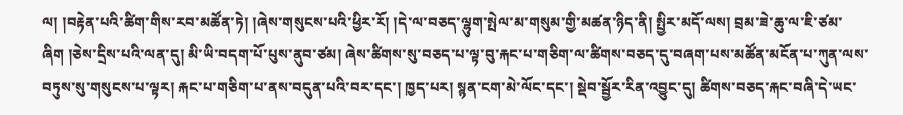ལ། །བརྟེན་པའི་ཚིག་གིས་རབ་མཚོན་ཏེ། །ཞེས་གསུངས་པའི་ཕྱིར་རོ། །དེ་ལ་བཅད་ལྷུག་སྤེལ་མ་གསུམ་གྱི་མཚན་ཉིད་ནི། སྤྱིར་མདོ་ལས། བྲམ་ཟེ་ཆུ་ལ་ཇི་ཙམ་ཞིག །ཅེས་དྲིས་པའི་ལན་དུ། མི་ཡི་བདག་པོ་པུས་ནུབ་ཙམ། ཞེས་ཚིགས་སུ་བཅད་པ་ལྟ་བུ་རྐང་པ་གཅིག་ལ་ཚིགས་བཅད་དུ་བཞག་པས་མཚོན་མངོན་པ་ཀུན་ལས་བཏུས་སུ་གསུངས་པ་ལྟར། རྐང་པ་གཅིག་པ་ནས་བདུན་པའི་བར་དང་། ཁྱད་པར། སྙན་ངག་མེ་ལོང་དང་། སྡེབ་སྦྱོར་རིན་འབྱུང་དུ། ཚིགས་བཅད་རྐང་བཞི་དེ་ཡང་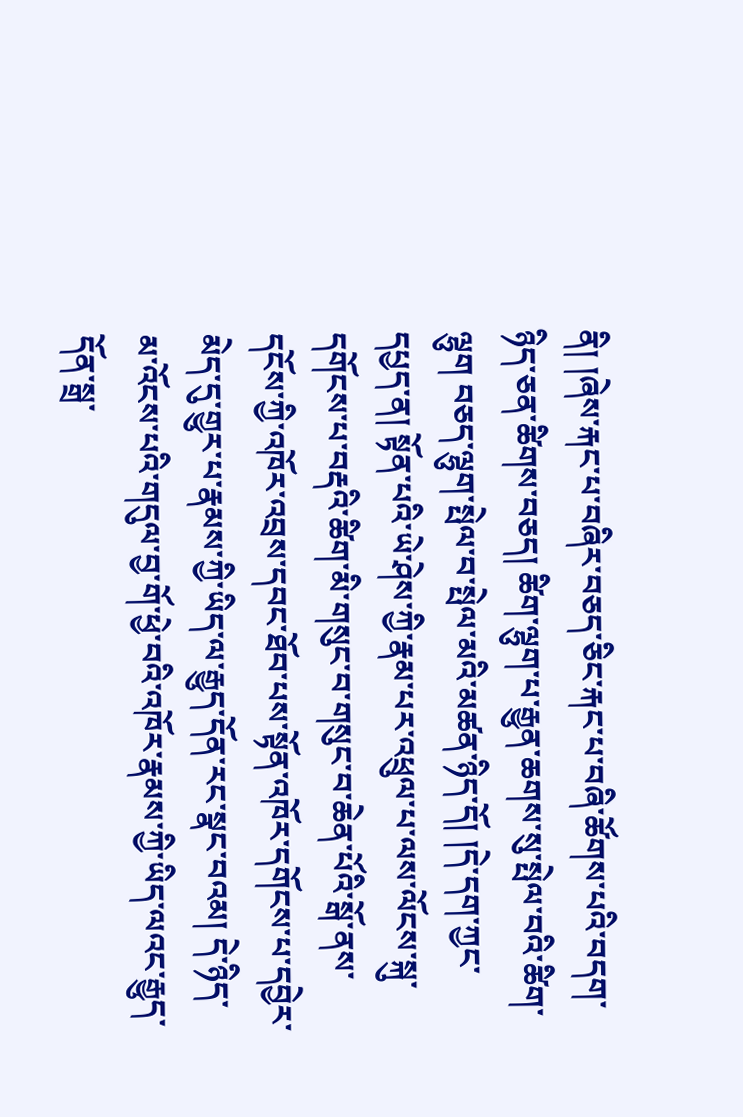ནི། །ཞེས་རྐང་པ་བཞིར་བཅད་ཅིང་རྐང་པ་བཞི་ཚོགས་པའི་བདག་ཉིད་ཅན་ཚིགས་བཅད། ཚིག་ལྷུག་པ་རྒྱུན་ཆགས་སུ་སྤེལ་བའི་ཚིག་ལྷུག བཅད་ལྷུག་སྤེལ་བ་སྤེལ་མའི་མཚན་ཉིད་དོ། །དེ་དག་ཀྱང་དཔྱད་ན། སྟོན་པའི་ཡེ་ཤེས་ཀྱི་རྣམ་པར་འཕྲུལ་པ་ལས་ལོངས་སྐུ་དགོངས་པ་བརྡའི་ཚིག་མི་གསུང་བ་གསུང་བ་ཆེན་པོའི་སྒོ་ནས་དངོས་ཀྱི་འཁོར་འབྲས་དབང་ཐོབ་པས་སྟོན་འཁོར་དགོངས་པ་དབྱེར་མེད་དུ་གྱུར་པ་རྣམས་ཀྱི་ཡིད་ལ་རྒྱུད་དོན་རང་སྣང་བའམ། དེ་ཉིད་མ་འོངས་པའི་གདུལ་བྱ་གོ་ཕྱེ་བའི་འཁོར་རྣམས་ཀྱི་ཡིད་ལའང་རྒྱུད་དོན་སྒྲ་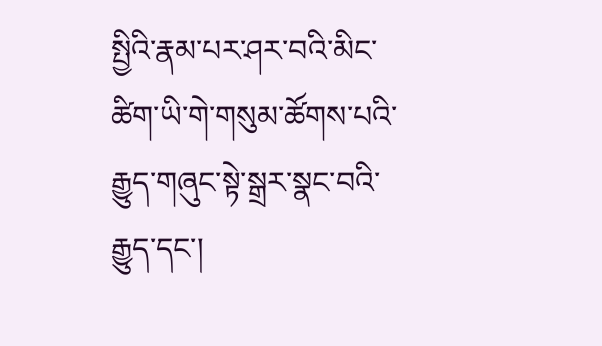སྤྱིའི་རྣམ་པར་ཤར་བའི་མིང་ཚིག་ཡི་གེ་གསུམ་ཚོགས་པའི་རྒྱུད་གཞུང་སྟེ་སྒྲར་སྣང་བའི་རྒྱུད་དང་།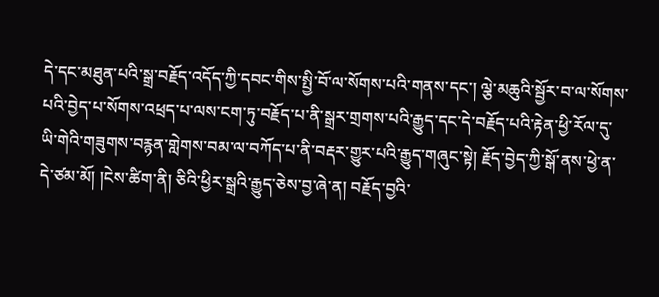དེ་དང་མཐུན་པའི་སྒྲ་བརྗོད་འདོད་ཀྱི་དབང་གིས་སྤྱི་བོ་ལ་སོགས་པའི་གནས་དང་། ལྕེ་མཆུའི་སྦྱོར་བ་ལ་སོགས་པའི་བྱེད་པ་སོགས་འཕྲད་པ་ལས་ངག་ཏུ་བརྗོད་པ་ནི་སྒྲར་གྲགས་པའི་རྒྱུད་དང་དེ་བརྗོད་པའི་རྟེན་ཕྱི་རོལ་དུ་ཡི་གེའི་གཟུགས་བརྙན་གླེགས་བམ་ལ་བཀོད་པ་ནི་བརྡར་གྱུར་པའི་རྒྱུད་གཞུང་སྟེ། རྗོད་བྱེད་ཀྱི་སྒོ་ནས་ཕྱེ་ན་དེ་ཙམ་མོ། །ངེས་ཚིག་ནི། ཅིའི་ཕྱིར་སྒྲའི་རྒྱུད་ཅེས་བྱ་ཞེ་ན། བརྗོད་བྱའི་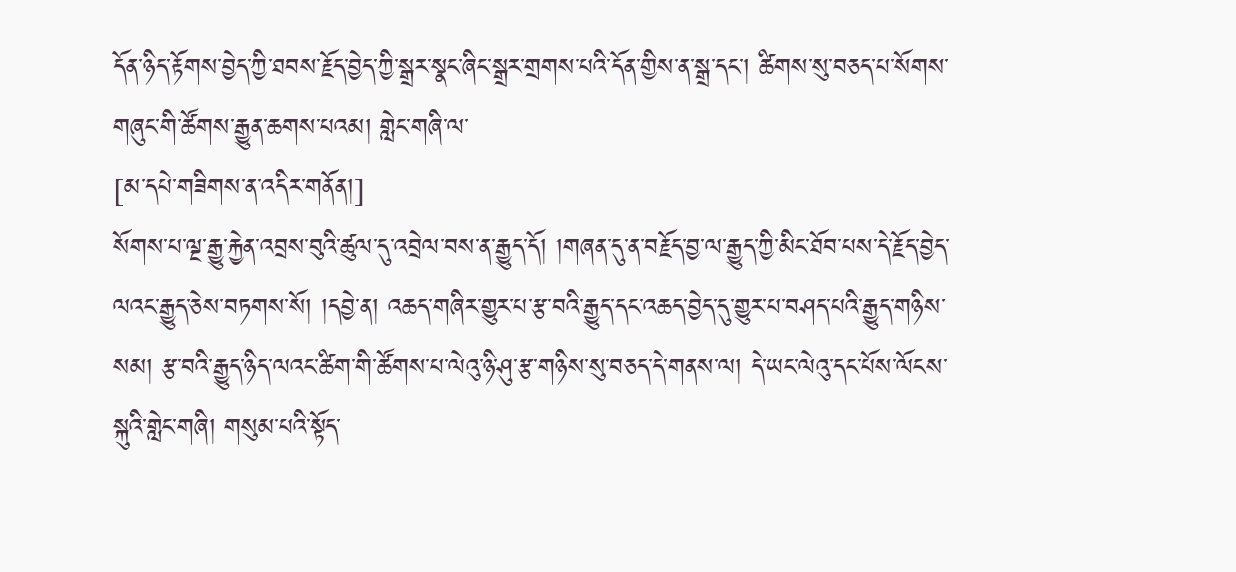དོན་ཉིད་རྟོགས་བྱེད་ཀྱི་ཐབས་རྗོད་བྱེད་ཀྱི་སྒྲར་སྣང་ཞིང་སྒྲར་གྲགས་པའི་དོན་གྱིས་ན་སྒྲ་དང་། ཚིགས་སུ་བཅད་པ་སོགས་གཞུང་གི་ཚོགས་རྒྱུན་ཆགས་པའམ། གླེང་གཞི་ལ་
[མ་དཔེ་གཟིགས་ན་འདིར་གནོན།]
སོགས་པ་ལྔ་རྒྱུ་རྐྱེན་འབྲས་བུའི་ཚུལ་དུ་འབྲེལ་བས་ན་རྒྱུད་དོ། །གཞན་དུ་ན་བརྗོད་བྱ་ལ་རྒྱུད་ཀྱི་མིང་ཐོབ་པས་དེ་རྗོད་བྱེད་ལའང་རྒྱུད་ཅེས་བཏགས་སོ། །དབྱེ་ན། འཆད་གཞིར་གྱུར་པ་རྩ་བའི་རྒྱུད་དང་འཆད་བྱེད་དུ་གྱུར་པ་བཤད་པའི་རྒྱུད་གཉིས་སམ། རྩ་བའི་རྒྱུད་ཉིད་ལའང་ཚིག་གི་ཚོགས་པ་ལེའུ་ཉི་ཤུ་རྩ་གཉིས་སུ་བཅད་དེ་གནས་ལ། དེ་ཡང་ལེའུ་དང་པོས་ལོངས་སྐུའི་གླེང་གཞི། གསུམ་པའི་སྟོད་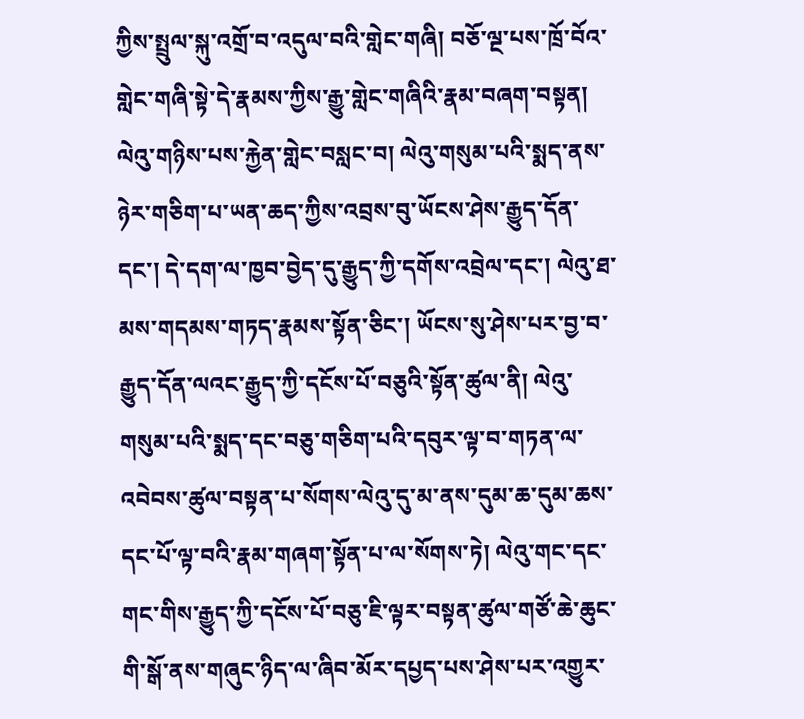ཀྱིས་སྤྲུལ་སྐུ་འགྲོ་བ་འདུལ་བའི་གླེང་གཞི། བཅོ་ལྔ་པས་ཁྲོ་བོའ་གླེང་གཞི་སྟེ་དེ་རྣམས་ཀྱིས་རྒྱུ་གླེང་གཞིའི་རྣམ་བཞག་བསྟན། ལེའུ་གཉིས་པས་རྐྱེན་གླེང་བསླང་བ། ལེའུ་གསུམ་པའི་སྨད་ནས་ཉེར་གཅིག་པ་ཡན་ཆད་ཀྱིས་འབྲས་བུ་ཡོངས་ཤེས་རྒྱུད་དོན་དང་། དེ་དག་ལ་ཁྱབ་བྱེད་དུ་རྒྱུད་ཀྱི་དགོས་འབྲེལ་དང་། ལེའུ་ཐ་མས་གདམས་གཏད་རྣམས་སྟོན་ཅིང་། ཡོངས་སུ་ཤེས་པར་བྱ་བ་རྒྱུད་དོན་ལའང་རྒྱུད་ཀྱི་དངོས་པོ་བཅུའི་སྟོན་ཚུལ་ནི། ལེའུ་གསུམ་པའི་སྨད་དང་བཅུ་གཅིག་པའི་དབུར་ལྟ་བ་གཏན་ལ་འབེབས་ཚུལ་བསྟན་པ་སོགས་ལེའུ་དུ་མ་ནས་དུམ་ཆ་དུམ་ཆས་དང་པོ་ལྟ་བའི་རྣམ་གཞག་སྟོན་པ་ལ་སོགས་ཏེ། ལེའུ་གང་དང་གང་གིས་རྒྱུད་ཀྱི་དངོས་པོ་བཅུ་ཇི་ལྟར་བསྟན་ཚུལ་གཙོ་ཆེ་ཆུང་གི་སྒོ་ནས་གཞུང་ཉིད་ལ་ཞིབ་མོར་དཔྱད་པས་ཤེས་པར་འགྱུར་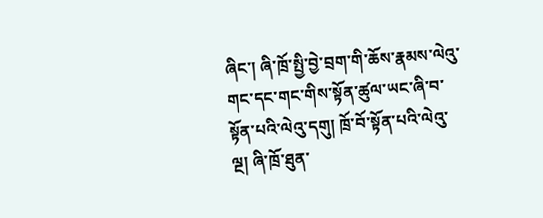ཞིང་། ཞི་ཁྲོ་སྤྱི་བྱེ་བྲག་གི་ཆོས་རྣམས་ལེའུ་གང་དང་གང་གིས་སྟོན་ཚུལ་ཡང་ཞི་བ་སྟོན་པའི་ལེའུ་དགུ། ཁྲོ་བོ་སྟོན་པའི་ལེའུ་ལྔ། ཞི་ཁྲོ་ཐུན་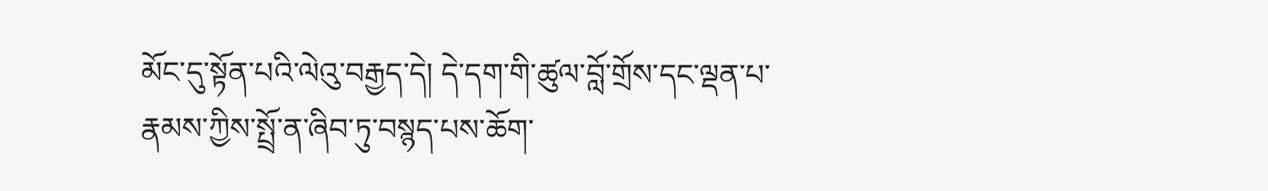མོང་དུ་སྟོན་པའི་ལེའུ་བརྒྱད་དེ། དེ་དག་གི་ཚུལ་བློ་གྲོས་དང་ལྡན་པ་རྣམས་ཀྱིས་སྤྲོ་ན་ཞིབ་ཏུ་བསྙད་པས་ཆོག་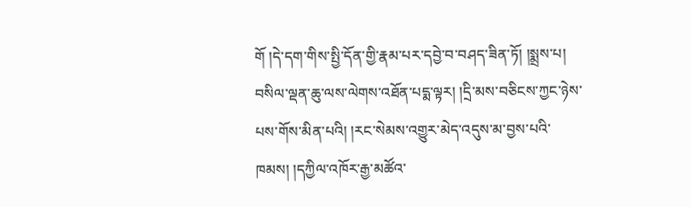གོ །དེ་དག་གིས་སྤྱི་དོན་གྱི་རྣམ་པར་དབྱེ་བ་བཤད་ཟིན་ཏོ། །སྨྲས་པ། བསིལ་ལྡན་ཆུ་ལས་ལེགས་འཐོན་པདྨ་ལྟར། །དྲི་མས་བཅིངས་ཀྱང་ཉེས་པས་གོས་མིན་པའི། །རང་སེམས་འགྱུར་མེད་འདུས་མ་བྱས་པའི་ཁམས། །དཀྱིལ་འཁོར་རྒྱ་མཚོའ་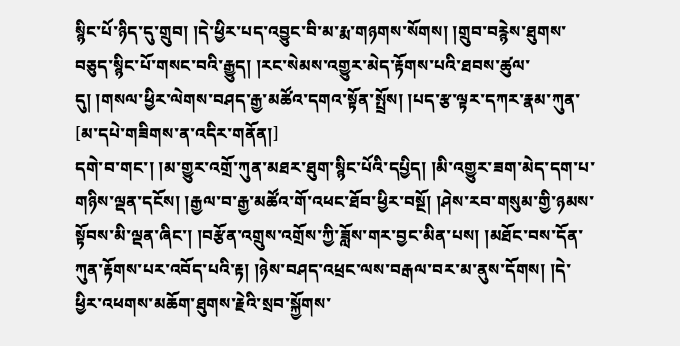སྙིང་པོ་ཉིད་དུ་གྲུབ། །དེ་ཕྱིར་པད་འབྱུང་བི་མ་རྨ་གཉགས་སོགས། །གྲུབ་བརྙེས་ཐུགས་བཅུད་སྙིང་པོ་གསང་བའི་རྒྱུད། །རང་སེམས་འགྱུར་མེད་རྟོགས་པའི་ཐབས་ཚུལ་དུ། །གསལ་ཕྱིར་ལེགས་བཤད་རྒྱ་མཚོའ་དགའ་སྟོན་སྤྲོས། །པད་རྩ་ལྟར་དཀར་རྣམ་ཀུན་
[མ་དཔེ་གཟིགས་ན་འདིར་གནོན།]
དགེ་བ་གང་། །མ་གྱུར་འགྲོ་ཀུན་མཐར་ཐུག་སྙིང་པོའི་དཔྱིད། །མི་འགྱུར་ཟག་མེད་དག་པ་གཉིས་ལྡན་དངོས། །རྒྱལ་བ་རྒྱ་མཚོའ་གོ་འཕང་ཐོབ་ཕྱིར་བསྔོ། །ཤེས་རབ་གསུམ་གྱི་ཉམས་སྟོབས་མི་ལྡན་ཞིང་། །བརྩོན་འགྲུས་འགྲོས་ཀྱི་ཟློས་གར་བྱང་མིན་པས། །མཐོང་བས་དོན་ཀུན་རྟོགས་པར་འབོད་པའི་རྟ། །ཉེས་བཤད་འཕྲང་ལས་བརྒལ་བར་མ་ནུས་དོགས། །དེ་ཕྱིར་འཕགས་མཆོག་ཐུགས་རྗེའི་སྲབ་སྐྱོགས་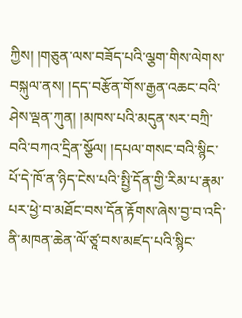ཀྱིས། །གཅུན་ལས་བཟོད་པའི་ལྕག་གིས་ལེགས་བསྐུལ་ནས། །དད་བརྩོན་གོས་རྒྱན་འཆང་བའི་ཤེས་ལྡན་ཀུན། །མཁས་པའི་མདུན་སར་བཀྲི་བའི་བཀའ་དྲིན་སྩོལ། །དཔལ་གསང་བའི་སྙིང་པོ་དེ་ཁོ་ན་ཉིད་ངེས་པའི་སྤྱི་དོན་གྱི་རིམ་པ་རྣམ་པར་ཕྱེ་བ་མཐོང་བས་དོན་རྟོགས་ཞེས་བྱ་བ་འདི་ནི་མཁན་ཆེན་ལོ་ཙཱ་བས་མཛད་པའི་སྙིང་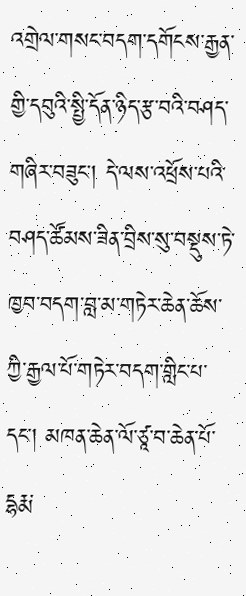འགྲེལ་གསང་བདག་དགོངས་རྒྱན་གྱི་དབུའི་སྤྱི་དོན་ཉིད་རྩ་བའི་བཤད་གཞིར་བཟུང་། དེ་ལས་འཕྲོས་པའི་བཤད་ཚོམས་ཟིན་བྲིས་སུ་བསྡུས་ཏེ་ཁྱབ་བདག་བླ་མ་གཏེར་ཆེན་ཆོས་ཀྱི་རྒྱལ་པོ་གཏེར་བདག་གླིང་པ་དང་། མཁན་ཆེན་ལོ་ཙཱ་བ་ཆེན་པོ་དྷརྨ་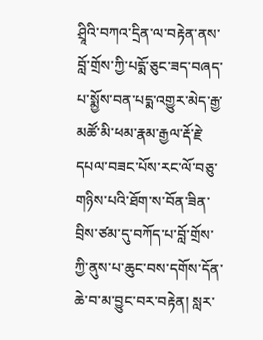ཤྲཱིའི་བཀའ་དྲིན་ལ་བརྟེན་ནས་བློ་གྲོས་ཀྱི་པདྨོ་ཅུང་ཟད་བཞད་པ་སྨྱོས་བན་པདྨ་འགྱུར་མེད་རྒྱ་མཚོ་མི་ཕམ་རྣམ་རྒྱལ་རྡོ་རྗེ་དཔལ་བཟང་པོས་རང་ལོ་བཅུ་གཉིས་པའི་ཐོག་ས་བོན་ཟིན་བྲིས་ཙམ་དུ་བཀོད་པ་བློ་གྲོས་ཀྱི་ནུས་པ་ཆུང་བས་དགོས་དོན་ཆེ་བ་མ་བྱུང་བར་བརྟེན། སླར་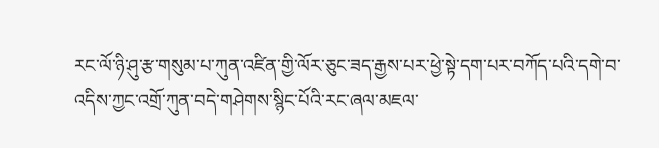རང་ལོ་ཉི་ཤུ་རྩ་གསུམ་པ་ཀུན་འཛིན་གྱི་ལོར་ཅུང་ཟད་རྒྱས་པར་ཕྱེ་སྟེ་དག་པར་བཀོད་པའི་དགེ་བ་འདིས་ཀྱང་འགྲོ་ཀུན་བདེ་གཤེགས་སྙིང་པོའི་རང་ཞལ་མཇལ་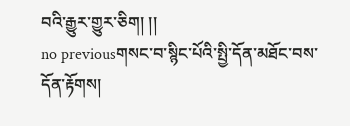བའི་རྒྱུར་གྱུར་ཅིག། །།
no previousགསང་བ་སྙིང་པོའི་སྤྱི་དོན་མཐོང་བས་དོན་རྟོགས།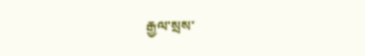རྒྱལ་སྲས་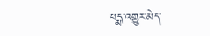པདྨ་འགྱུར་མེད་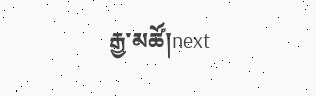རྒྱ་མཚོ།next